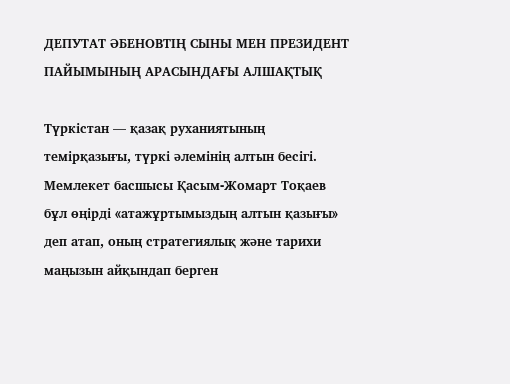ДЕПУТАТ ӘБЕНОВТІҢ СЫНЫ МЕН ПРЕЗИДЕНТ ПАЙЫМЫНЫҢ АРАСЫНДАҒЫ АЛШАҚТЫҚ

Түркістан — қазақ руханиятының темірқазығы, түркі әлемінің алтын бесігі. Мемлекет басшысы Қасым-Жомарт Тоқаев бұл өңірді «атажұртымыздың алтын қазығы» деп атап, оның стратегиялық және тарихи маңызын айқындап берген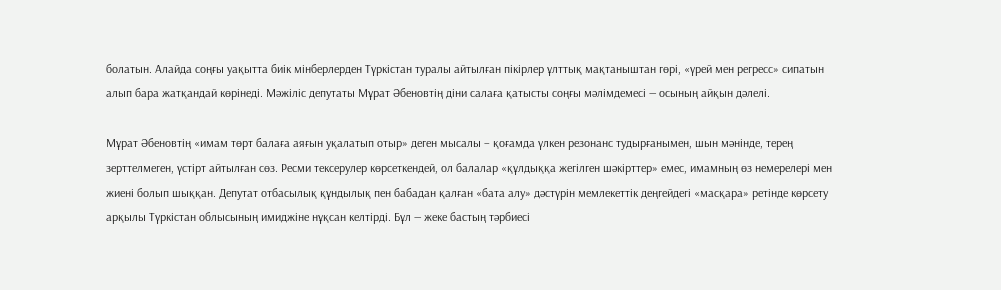болатын. Алайда соңғы уақытта биік мінберлерден Түркістан туралы айтылған пікірлер ұлттық мақтаныштан гөрі, «үрей мен регресс» сипатын алып бара жатқандай көрінеді. Мәжіліс депутаты Мұрат Әбеновтің діни салаға қатысты соңғы мәлімдемесі — осының айқын дәлелі.

Мұрат Әбеновтің «имам төрт балаға аяғын уқалатып отыр» деген мысалы – қоғамда үлкен резонанс тудырғанымен, шын мәнінде, терең зерттелмеген, үстірт айтылған сөз. Ресми тексерулер көрсеткендей, ол балалар «құлдыққа жегілген шәкірттер» емес, имамның өз немерелері мен жиені болып шыққан. Депутат отбасылық құндылық пен бабадан қалған «бата алу» дәстүрін мемлекеттік деңгейдегі «масқара» ретінде көрсету арқылы Түркістан облысының имиджіне нұқсан келтірді. Бұл — жеке бастың тәрбиесі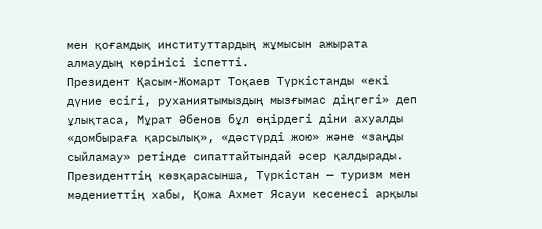мен қоғамдық институттардың жұмысын ажырата алмаудың көрінісі іспетті.
Президент Қасым-Жомарт Тоқаев Түркістанды «екі дүние есігі, руханиятымыздың мызғымас діңгегі» деп ұлықтаса, Мұрат Әбенов бұл өңірдегі діни ахуалды «домбыраға қарсылық», «дәстүрді жою» және «заңды сыйламау» ретінде сипаттайтындай әсер қалдырады. Президенттің көзқарасынша, Түркістан — туризм мен мәдениеттің хабы, Қожа Ахмет Ясауи кесенесі арқылы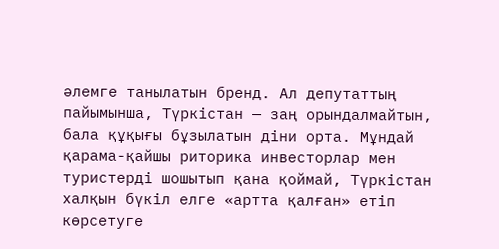әлемге танылатын бренд. Ал депутаттың пайымынша, Түркістан — заң орындалмайтын, бала құқығы бұзылатын діни орта. Мұндай қарама-қайшы риторика инвесторлар мен туристерді шошытып қана қоймай, Түркістан халқын бүкіл елге «артта қалған» етіп көрсетуге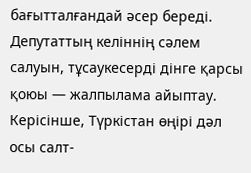бағытталғандай әсер береді.
Депутаттың келіннің сәлем салуын, тұсаукесерді дінге қарсы қоюы — жалпылама айыптау. Керісінше, Түркістан өңірі дәл осы салт-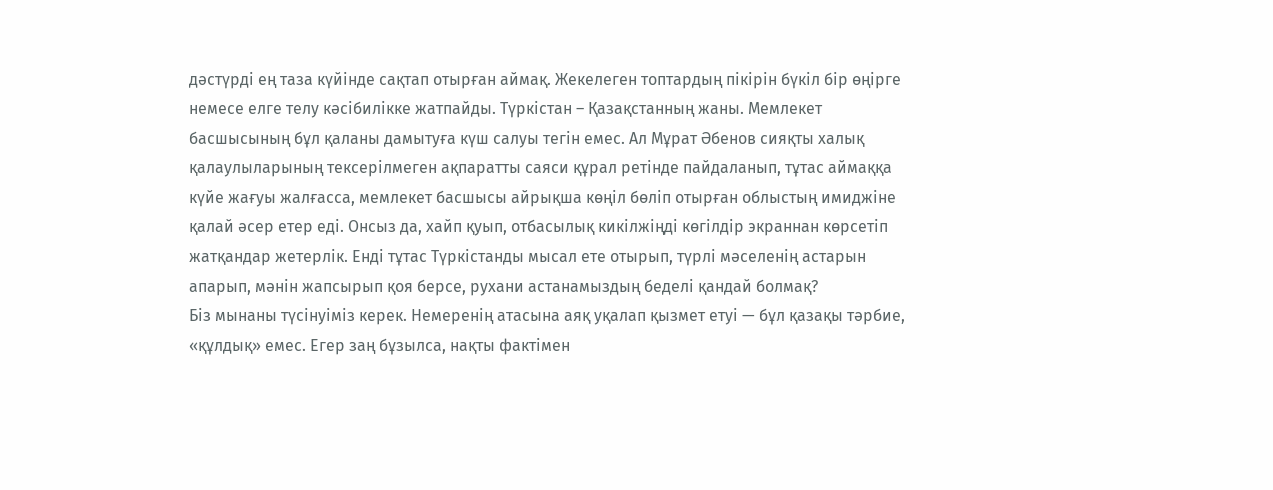дәстүрді ең таза күйінде сақтап отырған аймақ. Жекелеген топтардың пікірін бүкіл бір өңірге немесе елге телу кәсібилікке жатпайды. Түркістан – Қазақстанның жаны. Мемлекет басшысының бұл қаланы дамытуға күш салуы тегін емес. Ал Мұрат Әбенов сияқты халық қалаулыларының тексерілмеген ақпаратты саяси құрал ретінде пайдаланып, тұтас аймаққа күйе жағуы жалғасса, мемлекет басшысы айрықша көңіл бөліп отырған облыстың имиджіне қалай әсер етер еді. Онсыз да, хайп қуып, отбасылық кикілжіңді көгілдір экраннан көрсетіп жатқандар жетерлік. Енді тұтас Түркістанды мысал ете отырып, түрлі мәселенің астарын апарып, мәнін жапсырып қоя берсе, рухани астанамыздың беделі қандай болмақ?
Біз мынаны түсінуіміз керек. Немеренің атасына аяқ уқалап қызмет етуі — бұл қазақы тәрбие, «құлдық» емес. Егер заң бұзылса, нақты фактімен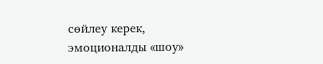сөйлеу керек, эмоционалды «шоу»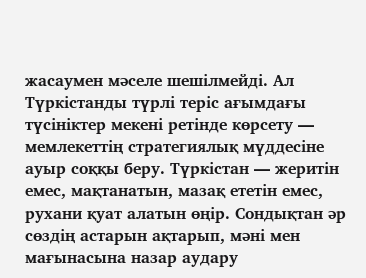жасаумен мәселе шешілмейді. Ал Түркістанды түрлі теріс ағымдағы түсініктер мекені ретінде көрсету — мемлекеттің стратегиялық мүддесіне ауыр соққы беру. Түркістан — жеритін емес, мақтанатын, мазақ ететін емес, рухани қуат алатын өңір. Сондықтан әр сөздің астарын ақтарып, мәні мен мағынасына назар аудару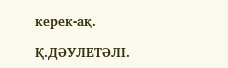керек-ақ.

Қ.ДӘУЛЕТӘЛІ.